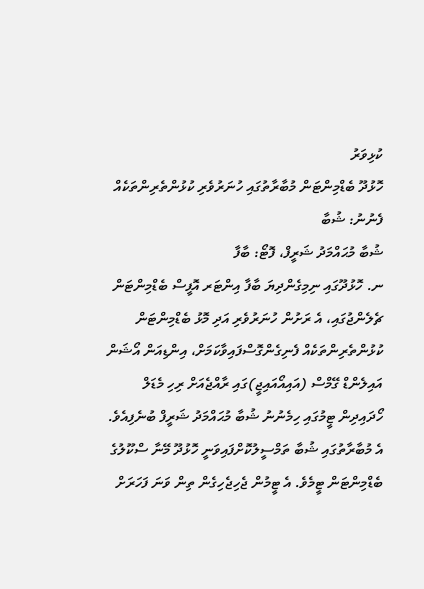ކުޅިވަރު
ހޮޅުދޫ ބެޑްމިންޓަން މުބާރާތުގައި ހުނަރުވެރި ކުޅުންތެރިންތަކެއް ފެނުނު: ޝުބާ
ޝުބާ މުޙައްމަދު ޝަރީފް، ފޮޓޯ: ބާފާ
ނ. ހޮޅުދޫގައި ނިމިގެންދިޔަ ބާފާ އިންޓަރ އޮފީސް ބެޑްމިންޓަން ޗެލެންޖުގައި، އެ ރަށުން ހުނަރުވެރި އަދި މޮޅު ބެޑްމިންޓަން ކުޅުންތެރިންތަކެއް ފެނިގެންގޮސްފައިވާކަމަށް، އިންޑިއަން އޯޝަން އައިލެންޑް ގޭމްސް (އައިއޯއައިޖީ)ގައި ރާއްޖެއަށް ރިހި މެޑަލް ހޯދައިދިން ޓީމުގައި ހިމެނުނު ޝުބާ މުޙައްމަދު ޝަރީފް ބުނެފިއެވެ.
އެ މުބާރާތުގައި ޝުބާ ތަމްސީލުކޮށްފައިވަނީ ހޮޅުދޫ މޭނާ ސްކޫލުގެ ބެޑްމިންޓަން ޓީމެވެ. އެ ޓީމުން ޖެހިޖެހިގެން ތިން ވަނަ ފަހަރަށް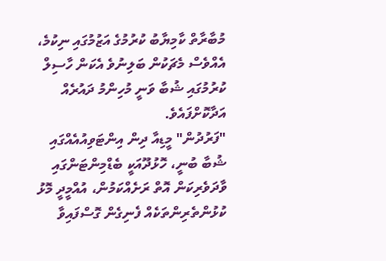މުބާރާތް ކާމިޔާބު ކުރުމުގެ އަޒުމުގައި ނިކުމެ، އެއްވެސް މެޗަކުން ބަލިނުވެ އެކަން ހާސިލް ކުރުމުގައި ޝުބާ ވަނީ މުހިންމު ދައުރެއް އަދާކޮށްފައެވެ.
"ފަރުދުން" މީޑިއާ ދިން އިންޓަވިއުއެއްގައި ޝުބާ ބުނީ، ހޮޅުދޫއަކީ ބެޑްމިންޓަންގައި ވާދަވެރިކަން އޮތް ރަށެއްކަމުން، އުއްމީދީ މޮޅު ކުޅުންތެރިންތަކެއް ފެނިގެން ގޮސްފައިވާ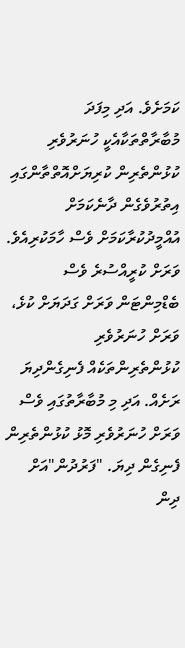ކަމަށެވެ. އަދި މިފަދަ މުބާރާތްތަކާއެކީ ހުނަރުވެރި ކުޅުންތެރިން ކުރިޔަށްއޮތްތާންގައި އިތުރުވެގެން ދާނެކަމަށް އުއްމީދުކުރާކަމަށް ވެސް ހާމަކުރިއެވެ.
ވަރަށް ކުރީއްސުރެ ވެސް ބެޑްމިންޓަން ވަރަށް ގަދަޔަށް ކުޅެ، ވަރަށް ހުނަރުވެރި ކުޅުންތެރިންތަކެއް ފެނިގެންދިޔަ ރަށެއް. އަދި މި މުބާރާތުގައި ވެސް ވަރަށް ހުނަރުވެރި މޮޅު ކުޅުންތެރިން ފެނިގެން ދިޔަ. "ފަރުދުން"އަށް ދިން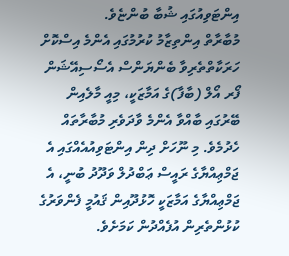އިންޓަވިއުގައި ޝުބާ ބުންޏެވެ.
މުބާރާތް އިންތިޒާމު ކުރުމުގައި އެންމެ އިސްކޮށް ހަރަކާތްތެރިވާ ބެންޔަންސް އެސޯސިއޭޝަން ފޯރ އޯލް (ބާފާ)ގެ އަމާޒަކީ، މިއީ މާލެއިން ބޭރުގައި ބާއްވާ އެންމެ ވާދަވެރި މުބާރާތައް ހެދުމެވެ. މި ނޫހަށް ދިން އިންޓަވިއުއެއްގައި އެ ޖަމްޢިއްޔާގެ ރައީސް ޢަބްދުލް ވަދޫދު ބުނީ، އެ ޖަމްޢިއްޔާގެ އަމާޒަކީ ހޮޅުދޫއިން ޤައުމީ ފެންވަރުގެ ކުޅުންތެރިން އުފެއްދުން ކަމަށެވެ.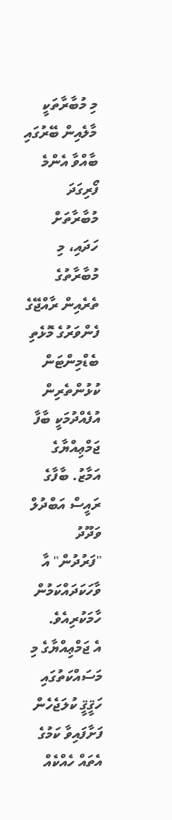މި މުބާރާތަކީ މާލެއިން ބޭރުގައި ބާއްވާ އެންމެ ފޯރިގަދަ މުބާރާތަށް ހަދައި، މި މުބާރާތުގެ ތެރެއިން ރާއްޖޭގެ ފެންވަރުގެ މޮޅެތި ބެޑްމިންޓަން ކުޅުންތެރިން އުފެއްދުމަކީ ބާފާ ޖަމްޢިއްޔާގެ އަމާޒު. ބާފާގެ ރައީސް އަބްދުލް ވަދޫދު "ފަރުދުން" އާ ވާހަކަދައްކަމުން ހާމަކުރިއެވެ.
އެ ޖަމްޢިއްޔާގެ މި މަސައްކަތުގައި ހަޤީޤީ ކުލަޖެހެން ފަށާފައިވާ ކަމުގެ އެތައް ހެއްކެއް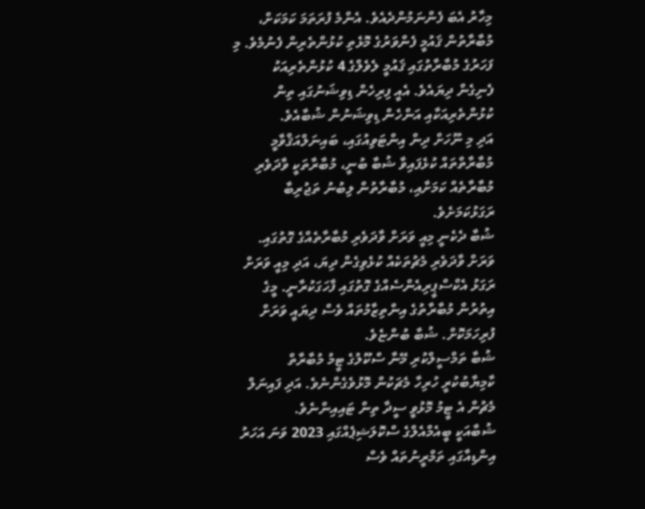މިހާރު އެބަ ފެންނަމުންދެއެވެ. އެންމެ ފުރަތަމަ ކަމަކަށް، މުބާރާތުން ޤައުމީ ފެންވަރުގެ މޮޅެތި ކުޅުންތެރިން ފެނުމެވެ. މި ފަހަރުގެ މުބާރާތުގައި ޤައުމީ ލެވެލްގެ 4 ކުޅުންތެރިއަކު ފެނިގެން ދިޔައެވެ. އެއީ ފިރިހެން ޑިވިޝަނުގައި ތިން ކުޅުންތެރިއަކާއި އަންހެން ޑިވިޝަނުން ޝުބާއެވެ.
އަދި މި ނޫހަށް ދިން އިންޓަވިއުގައި، ބައިނަލްއަޤްވާމީ މުބާރާތްތައް ކުޅެފައިވާ ޝުބާ ބުނީ، މުބާރާތަކީ ވާދަވެރި މުބާރާތެއް ކަމަށާއި، މުބާރާތުން ލިބުނު ތަޖުރިބާ ރަގަޅުކަމަށެވެ.
ޝުބާ ދެކެނީ މިއީ ވަރަށް ވާދަވެރި މުބާރާތެއްގެ ގޮތުގައި. ވަރަށް ވާދަވެރި މެޗުތަކެއް ކުޅެވިގެން ދިޔަ، އަދި މިއީ ވަރަށް ރަގަޅު އެކްސްޕީރިއެންސެއްގެ ގޮތުގައި ފާހަގަކުރާނީ. މީގެ އިތުރުން މުބާރާތުގެ އިންތިޒާމުތައް ވެސް ދިޔައީ ވަރަށް ފުރިހަމަކޮށް. ޝުބާ ބުންޏެވެ.
ޝުބާ ތަމްސީލްކުރި މޭނާ ސްކޫލުގެ ޓީމު މުބާރާތް ކާމިޔާބުކުރީ ހުރިހާ މެޗަކުން މޮޅުވެގެންނެވެ. އަދި ފައިނަލް މެޗުން އެ ޓީމު މޮޅުވީ ސީދާ ތިން ޓައިއިންނެވެ.
ޝުބާއަކީ ބީއެމްއެލްގެ ސްކޮލަޝިޕެއްގައި 2023 ވަނަ އަހަރު އިންޑިއާގައި ތަމްރީނުތައް ވެސް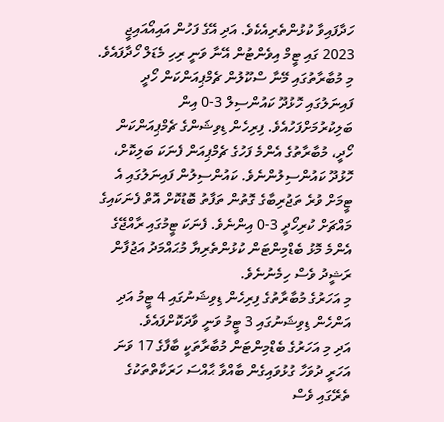ހަދާފައިވާ ކުޅުންތެރިއެކެވެ. އަދި އޭގެ ފަހުން އައިއޯއައިޖީ 2023 ގައި ޓީމް އިވެންޓުން އޭނާ ވަނީ ރިހި މެޑަލް ހޯދާފައެވެ.
މި މުބާރާތުގައި މޭނާ ސްކޫލުން ޗެމްޕިއަންކަން ހޯދީ ފައިނަލުގައި ހޮޅުދޫ ކައުންސިލް 3-0 އިން ބަލިކުރުމަށްފަހުއެވެ. ފިރިހެން ޑިވިޝަންގެ ޗެމްޕިއަންކަން ހޯދީ، މުބާރާތުގެ އެންމެ ފަހުގެ ޗެމްޕިއަން ފެނަކަ ބަލިކޮށް، ހޮޅުދޫ ކައުންސިލުންނެވެ. ކައުންސިލުން ފައިނަލުގައި އެ ޓީމަށް ވުރެ ތަޖުރިބާގެ ގޮތުން ތަފާތު ބޮޑުކޮށް އޮތް ފެނަކައިގެ މައްޗަށް ކުރިހޯދީ 3-0 އިންނެވެ. ފެނަކަ ޓީމުގައި ރާއްޖޭގެ އެންމެ މޮޅު ބެޑްމިންޓަން ކުޅުންތެރިޔާ މުޙައްމަދު އަޖުފާން ރަޝީދު ވެސް ހިމެނުނެވެ.
މި އަހަރުގެ މުބާރާތުގެ ފިރިހެން ޑިވިޝަނުގައި 4 ޓީމު އަދި އަންހެން ޑިވިޝަނުގައި 3 ޓީމު ވަނީ ވާދަކޮށްފައެވެ.
އަދި މި އަހަރުގެ ބެޑްމިންޓަން މުބާރާތަކީ ބާފާގެ 17 ވަނަ އަހަރީ ދުވަހާ ގުޅުވައިގެން ބާއްވާ ޙާއްސަ ހަރަކާތްތަކުގެ ތެރޭގައި ވެސް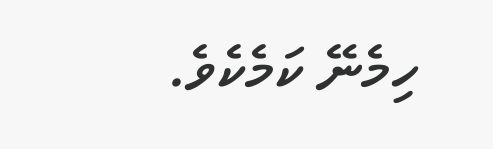ހިމެނޭ ކަމެކެވެ.